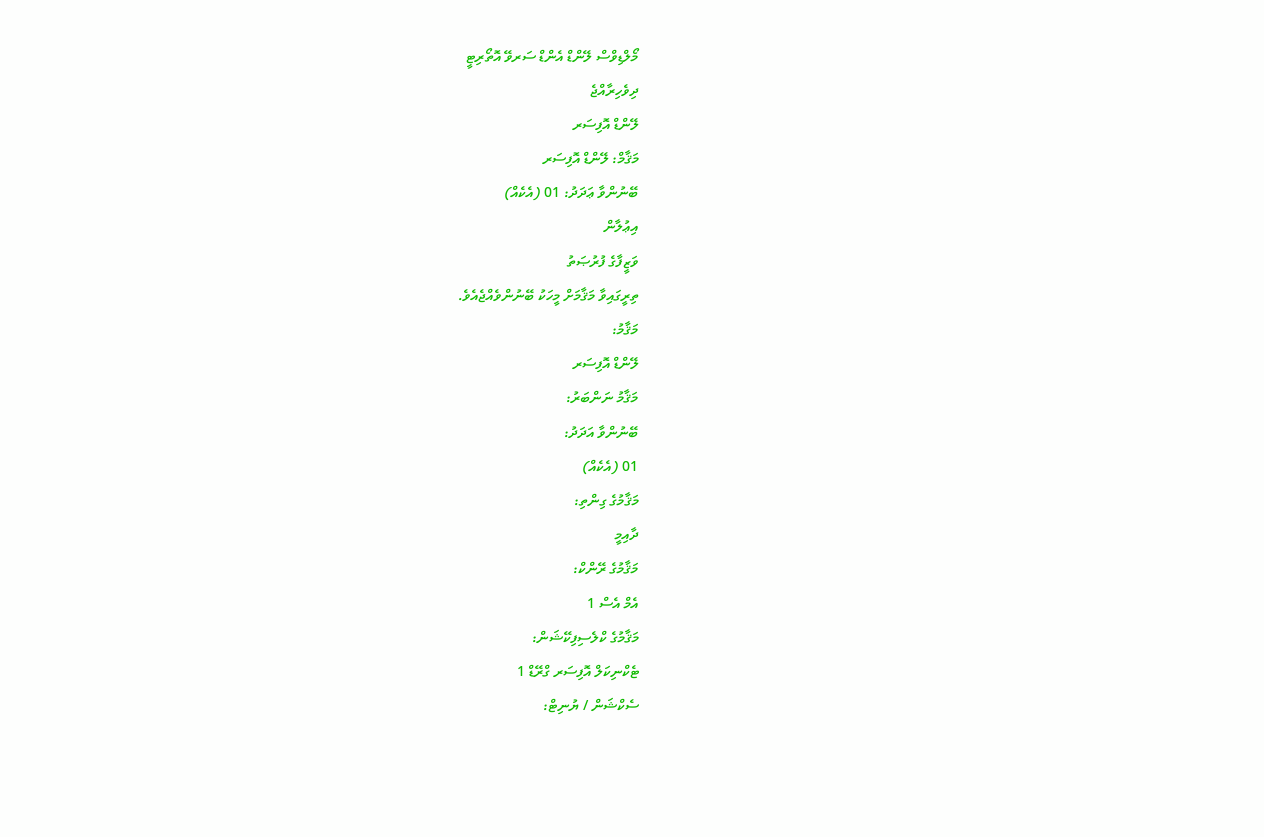މޯލްޑިވްސް ލޭންޑް އެންޑް ސަރވޭ އޮތޯރިޓީ
ދިވެހިރާއްޖެ
ލޭންޑް އޮފިސަރ
މަޤާމް: ލޭންޑް އޮފިސަރ
ބޭނުންވާ ޢަދަދު: 01 (އެކެއް)
އިޢުލާން
ވަޒީފާގެ ފުރުޞަތު
ތިރީގައިވާ މަޤާމަށް މީހަކު ބޭނުންވެއްޖެއެވެ.
މަޤާމު:
ލޭންޑް އޮފިސަރ
މަޤާމު ނަންބަރު:
ބޭނުންވާ އަދަދު:
01 (އެކެއް)
މަޤާމުގެ ގިންތި:
ދާއިމީ
މަޤާމުގެ ރޭންކް:
އެމް އެސް 1
މަޤާމުގެ ކްލެސިފިކޭޝަން:
ޓެކްނިކަލް އޮފިސަރ ގްރޭޑް 1
ސެކްޝަން / ޔުނިޓް: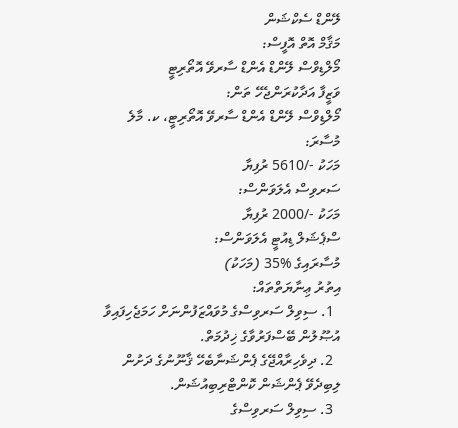ލޭންޑް ސެކްޝަން
މަޤާމް އޮތް އޮފީސް:
މޯލްޑިވްސް ލޭންޑް އެންޑް ސާރވޭ އޮތޯރިޓީ
ވަޒީފާ އަދާކުރަންޖެހޭ ތަން:
މޯލްޑިވްސް ލޭންޑް އެންޑް ސާރވޭ އޮތޯރިޓީ، ކ. މާލެ
މުސާރަ:
މަހަކު -/5610 ރުފިޔާ
ސަރވިސް އެލަވަންސް:
މަހަކު -/2000 ރުފިޔާ
ސްޕެޝަލް ޑިއުޓީ އެލަވަންސް:
މުސާރައިގެ %35 (މަހަކު)
އިތުރު ޢިނާޔަތްތައް:
  1. ސިވިލް ސަރވިސްގެ މުވައްޒަފުންނަށް ހަމަޖެހިފައިވާ އުޞޫލުން ބޭސްފަރުވާގެ ޚިދުމަތް.
  2. ދިވެހިރާއްޖޭގެ ޕެންޝަނާބެހޭ ޤާނޫނުގެ ދަށުން ލިބިދެވޭ ޕެންޝަން ކޮންޓްރިބިއުޝަން.
  3. ސިވިލް ސަރވިސްގެ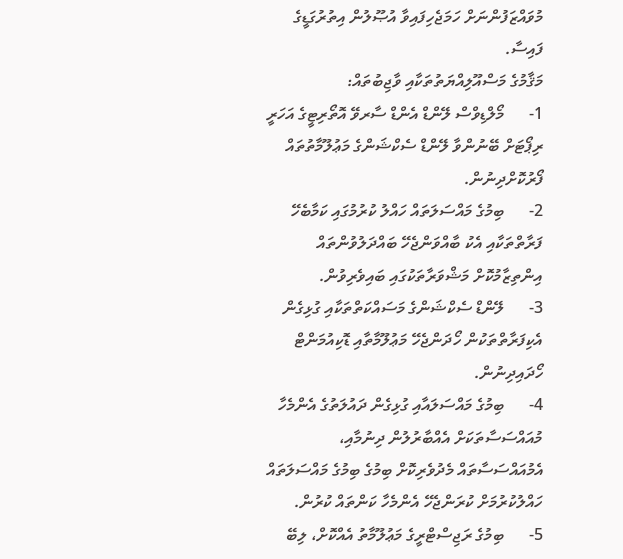މުވައްޒަފުންނަށް ހަމަޖެހިފައިވާ އުޞޫލުން އިތުރުގަޑީގެ ފައިސާ.
މަޤާމުގެ މަސްއޫލިއްޔަތުތަކާއި ވާޖިބުތައް:
1-      މޯލްޑިވްސް ލޭންޑް އެންޑް ސާރވޭ އޮތޯރިޓީގެ އަހަރީ ރިޕޯޓަށް ބޭނުންވާ ލޭންޑް ސެކްޝަންގެ މަޢުލޫމާތުތައް ފޯރުކޮށްދިނުން.
2-      ބިމުގެ މައްސަލަތައް ހައްލު ކުރުމުގައި ކަމާބެހޭ ފަރާތްތަކާއި އެކު ބާއްވަންޖެހޭ ބައްދަލުވުންތައް އިންތިޒާމުކޮށް މަޝްވަރާތަކުގައި ބައިވެރިވުން.
3-      ލޭންޑް ސެކްޝަންގެ މަސައްކަތްތަކާއި ގުޅިގެން އެކިފަރާތްތަކުން ހޯދަންޖެހޭ މަޢުލޫމާތާއި ޑޮކިއުމަންޓް ހޯދައިދިނުން.
4-      ބިމުގެ މައްސަލައާއި ގުޅިގެން ދައުލަތުގެ އެންމެހާ މުއައްސަސާތަކަށް އެއްބާރުލުން ދިނުމާއި، އެމުއައްސަސާތައް މެދުވެރިކޮށް ބިމުގެ ބިމުގެ މައްސަލަތައް ހައްލުކުރުމަށް ކުރަންޖެހޭ އެންމެހާ ކަންތައް ކުރުން.
5-      ބިމުގެ ރަޖިސްޓްރީގެ މަޢުލޫމާތު އެއްކޮށް، ލިބޭ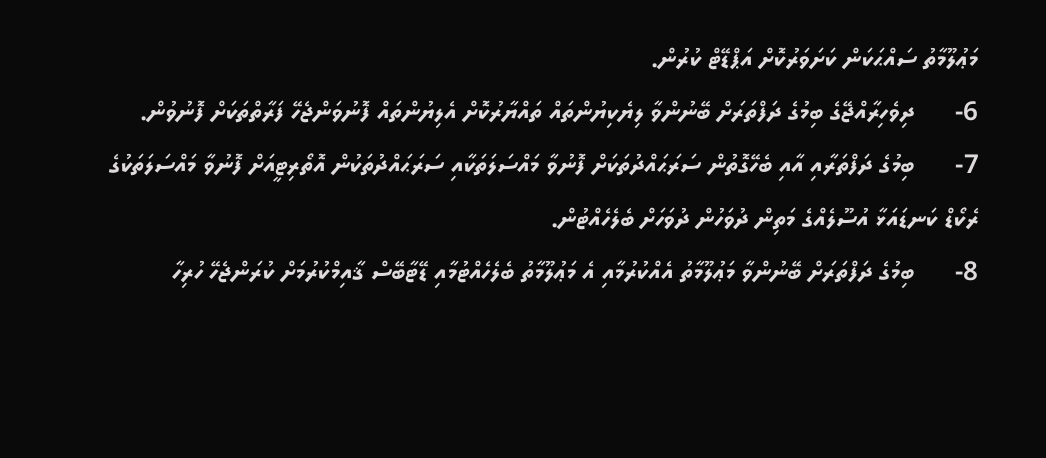މަޢުލޫމާތު ސައްޙަކަން ކަށަވަރުކޮށް އަޕްޑޭޓް ކުރުން.
6-      ދިވެހިރާއްޖޭގެ ބިމުގެ ދަފްތަރަށް ބޭނުންވާ ލިޔެކިޔުންތައް ތައްޔާރުކޮށް އެލިޔުންތައް ފޮނުވަންޖެހޭ ފަރާތްތަކަށް ފޮނުވުން.
7-      ބިމުގެ ދަފްތަރާއި އާއި ބެހޭގޮތުން ސަރަޙައްދުތަކަށް ފޮނުވާ މައްސަލަތަކާއި ސަރަޙައްދުތަކުން އޮތޯރިޓީއަށް ފޮނުވާ މައްސަލަތަކުގެ ރެކޯޑް ކަނޑައަޅާ އުސޫލެއްގެ މަތިން ދުވަހުން ދުވަހަށް ބެލެހެއްޓުން.
8-      ބިމުގެ ދަފްތަރަށް ބޭނުންވާ މަޢުލޫމާތު އެއްކުރުމާއި އެ މަޢުލޫމާތު ބެލެހެއްޓުމާއި ޑޭޓާބޭސް ޤާއިމްކުރުމަށް ކުރަންޖެހޭ ހުރިހާ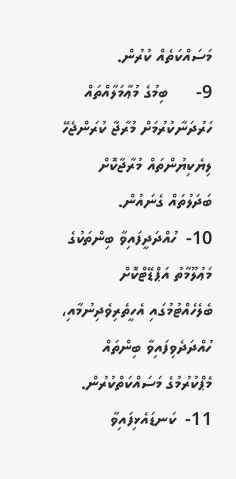މަސައްކަތެއް ކުރުން.
9-      ބިމުގެ މުޢާމަލާއްތައް ހަރުދަނާކުރުމަށް މުރާޖާ ކުރަންޖެހޭ ލިޔެކިޔުންތައް މުރާޖާކޮށް ބަދަލުތައް ގެނައުން.
10-  ހުއްދަދީފައިވާ ބިންތަކުގެ މަޢުލޫމާތު އަޕްޑޭޓްކޮށް ބެލެހެއްޓުމުގައި އެހީތެރިވެދިނުމާއި، ހުއްދަދެވިފައިވާ ބިންތައް މެޕްކުރުމުގެ މަސައްކަތްކުރުން.
11-  ކަނޑައެޅިފައިވާ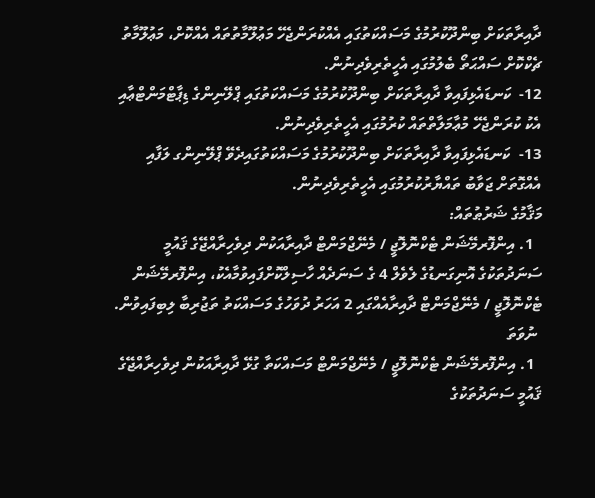ދާއިރާތަކަށް ބިންދޫކުރުމުގެ މަސައްކަތުގައި އެއްކުރަންޖެހޭ މަޢުލޫމާތުތައް އެއްކޮށް، މަޢުލޫމާތު ޗެކްކޮށް ސައްޙަތޯ ބެލުމުގައި އެހީތެރިވެދިނުން.
12-  ކަނޑައެޅިފައިވާ ދާއިރާތަކަށް ބިންދޫކުރުމުގެ މަސައްކަތުގައި ޕްލޭނިންގެ ޑިޕާޓްމަންޓްޢާއި އެކު ކުރަންޖެހޭ މުޢާމަލާތްތައް ކުރުމުގައި އެހީތެރިވެދިނުން.
13-  ކަނޑައެޅިފައިވާ ދާއިރާތަކަށް ބިންދޫކުރުމުގެ މަސައްކަތުގައިދެވޭ ޕްލޭނިންގ ލަފާއި އެއްގޮތަށް ޖަވާބު ތައްޔާރުކުރުމުގައި އެހީތެރިވެދިނުން.
މަޤާމުގެ ޝަރުޠުތައް:
  1. އިންފޮރމޭޝަން ޓެކްނޮލޮޖީ / މެނޭޖްމަންޓް ދާއިރާއަކުން ދިވެހިރާއްޖޭގެ ޤައުމީ ސަނަދުތަކުގެ އޮނިގަނޑުގެ ލެވެލް 4 ގެ ސަނަދެއް ހާސިލްކޮށްފައިވުމާއެކު، އިންފޮރމޭޝަން ޓެކްނޮލޮޖީ / މެނޭޖްމަންޓް ދާއިރާއެއްގައި 2 އަހަރު ދުވަހުގެ މަސައްކަތު ތަޖުރިބާ ލިބިފައިވުން.
 ނުވަތަ
  1. އިންފޮރމޭޝަން ޓެކްނޮލޮޖީ / މެނޭޖްމަންޓް މަސައްކަތާ ގުޅޭ ދާއިރާއަކުން ދިވެހިރާއްޖޭގެ ޤައުމީ ސަނަދުތަކުގެ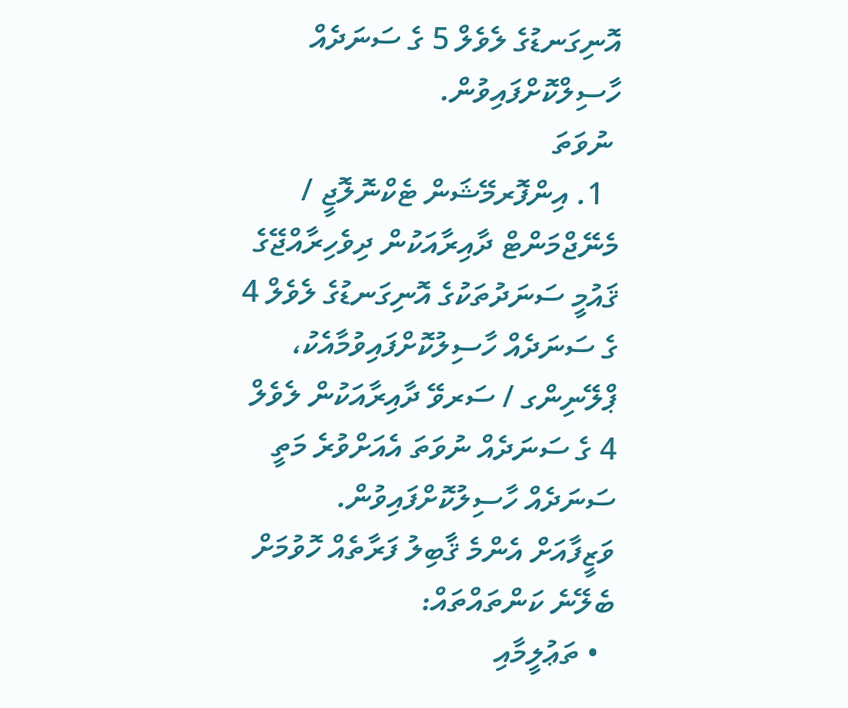އޮނިގަނޑުގެ ލެވެލް 5 ގެ ސަނަދެއް ހާސިލްކޮށްފައިވުން.
 ނުވަތަ
  1. އިންފޮރމޭޝަން ޓެކްނޮލޮޖީ / މެނޭޖްމަންޓް ދާއިރާއަކުން ދިވެހިރާއްޖޭގެ ޤައުމީ ސަނަދުތަކުގެ އޮނިގަނޑުގެ ލެވެލް 4 ގެ ސަނަދެއް ހާސިލުކޮށްފައިވުމާއެކު، ޕްލޭނިންގ / ސަރވޭ ދާއިރާއަކުން ލެވެލް 4 ގެ ސަނަދެއް ނުވަތަ އެއަށްވުރެ މަތީ ސަނަދެއް ހާސިލުކޮށްފައިވުން.
ވަޒީފާއަށް އެންމެ ޤާބިލު ފަރާތެއް ހޮވުމަށް ބެލޭނެ ކަންތައްތައް:
  • ތަޢުލީމާއި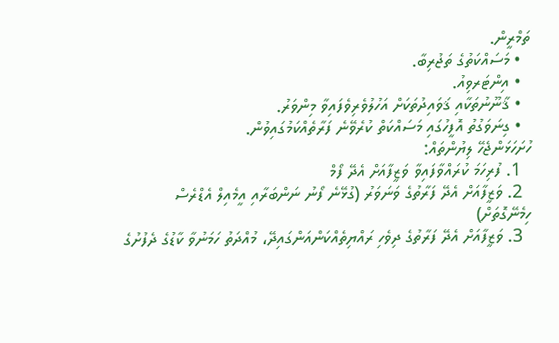ތަމްރީން.
  • މަސައްކަތުގެ ތަޖުރިބާ.
  • އިންޓަރވިއު.
  • ޤާނޫނުތަކާއި ޤަވައިދުތަކަށް އަހުލުވެރިވެފައިވާ މިންވަރު.
  • ގިނަވަގުތު އޮފީހުގައި މަސައްކަތް ކުރެވޭނެ ފަރާތެއްކަމުގައިވުން.
ހުށަހަޅަންޖެހޭ ލިޔުންތައް:
  1. ފުރިހަމަ ކުރައްވާފައިވާ ވަޒީފާއަށް އެދޭ ފޯމް
  2. ވަޒީފާއަށް އެދޭ ފަރާތުގެ ވަނަވަރު (ގުޅޭނެ ފޯނު ނަންބަރާއި އީމެއިލް އެޑްރެސް ހިމެނޭގޮތަށް)
  3. ވަޒީފާއަށް އެދޭ ފަރާތުގެ ދިވެހި ރައްޔިތެއްކަންއަންގައިދޭ، މުއްދަތު ހަމަނުވާ ކާޑުގެ ދެފުށުގެ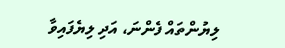ލިޔުންތައް ފެންނަ، އަދި ލިޔެފައިވާ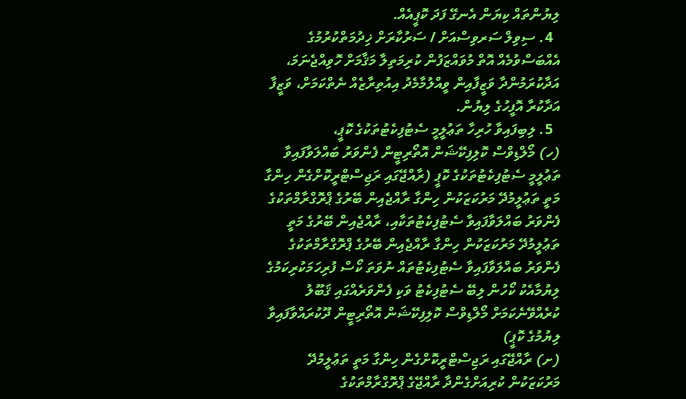ލިޔުންތައް ކިޔަން އެނގޭ ފަދަ ކޮޕީއެއް.
  4. ސިވިލް ސަރވިސްއަށް / ސަރުކާރަށް ޚިދުމަތްކުރުމުގެ އެއްބަސްވުމެއް އޮތް މުވައްޒަފުން ކުރިމަތިލާ މަޤާމަށް ހޮވިއްޖެނަމަ، އަދާކުރަމުންދާ ވަޒީފާއިން ވީއްލުމާމެދު އިއުތިރާޒެއް ނެތްކަމަށް، ވަޒީފާ އަދާކުރާ އޮފީހުގެ ލިޔުން.
  5. ލިބިފައިވާ ހުރިހާ ތަޢުލީމީ ސެޓުފިކެޓުތަކުގެ ކޮޕީ،
(ހ) މޯލްޑިވްސް ކޮލިފިކޭޝަން އޮތޯރިޓީން ފެންވަރު ބައްލަވާފައިވާ ތަޢުލީމީ ސެޓުފިކެޓުތަކުގެ ކޮޕީ (ރާއްޖޭގައި ރަޖިސްޓްރީކޮށްގެން ހިންގާ މަތީ ތަޢުލީމުދޭ މަރުކަޒަކުން ހިންގާ ރާއްޖެއިން ބޭރުގެ ޕްރޮގްރާމްތަކުގެ ފެންވަރު ބައްލަވާފައިވާ ސެޓުފިކެޓުތަކާއި، ރާއްޖެއިން ބޭރުގެ މަތީ ތަޢުލީމުދޭ މަރުކަޒަކުން ހިންގާ ރާއްޖެއިން ބޭރުގެ ޕްރޮގްރާމްތަކުގެ ފެންވަރު ބައްލަވާފައިވާ ސެޓުފިކެޓުތައް ނުވަތަ ކޯސް ފުރިހަމަކުރިކަމުގެ ލިޔުމާއެކު ކޯހުން ލިބޭ ސެޓުފިކެޓު ވަކި ފެންވަރެއްގައި ޤަބޫލު ކުރެއްވޭނެކަމަށް މޯލްޑިވްސް ކޮލިފިކޭޝަން އޮތޯރިޓީން ދޫކުރައްވާފައިވާ ލިޔުމުގެ ކޮޕީ)
(ށ) ރާއްޖޭގައި ރަޖިސްޓްރީކޮށްގެން ހިންގާ މަތީ ތަޢުލީމުދޭ މަރުކަޒަކުން ކުރިއަށްގެންދާ ރާއްޖޭގެ ޕްރޮގްރާމްތަކުގެ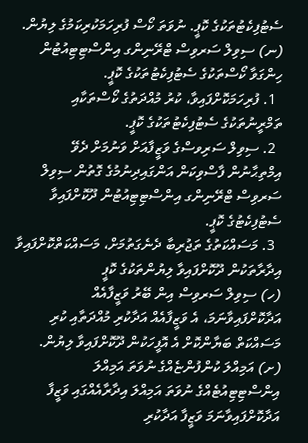ސެޓުފިކެޓުތަކުގެ ކޮޕީ. ނުވަތަ ކޯސް ފުރިހަމަކުރިކަމުގެ ލިޔުން.
(ނ) ސިވިލް ސަރވިސް ޓްރޭނިންގ އިންސްޓިޓިއުޓުން ހިންގަވާ ކޯސްތަކުގެ ސެޓުފިކެޓުތަކުގެ ކޮޕީ.
  1. ފުރިހަމަކޮށްފައިވާ، ކުރު މުއްދަތުގެ ކޯސްތަކާއި ތަމްރީނުތަކުގެ ސެޓުފިކެޓުތަކުގެ ކޮޕީ.
  2. ސިވިލް ސަރިވސްގެ ވަޒީފާއަށް ވަނުމަށް ދެވޭ އިމްތިޙާނުން ފާސްވިކަން އަންގައިދިނުމުގެ ގޮތުން ސިވިލް ސަރވިސް ޓްރޭނިންގ އިންސްޓިޓިއުޓުން ދޫކޮށްފައިވާ ސެޓުފިކެޓުގެ ކޮޕީ.
  3. މަސައްކަތުގެ ތަޖުރިބާ ދެނެގަތުމަށް، މަސައްކަތްކޮށްފައިވާ އިދާރާތަކުން ދޫކޮށްފައިވާ ލިޔުންތަކުގެ ކޮޕީ
(ހ) ސިވިލް ސަރވިސް އިން ބޭރު ވަޒީފާއެއް އަދާކޮށްފައިވާނަމަ، އެ ވަޒީފާއެއް އަދާކުރި މުއްދަތާއި ކުރި މަސައްކަތް ބަޔާންކޮށް އެ އޮފީހަކުން ދޫކޮށްފައިވާ ލިޔުން.
(ށ) އަމިއްލަ ކުންފުންޏެއްގެ ނުވަތަ އަމިއްލަ އިންސްޓިޓިއުޓެއްގެ ނުވަތަ އަމިއްލަ އިދާރާއެއްގައި ވަޒީފާ އަދާކޮށްފައިވާނަމަ ވަޒީފާ އަދާކުރި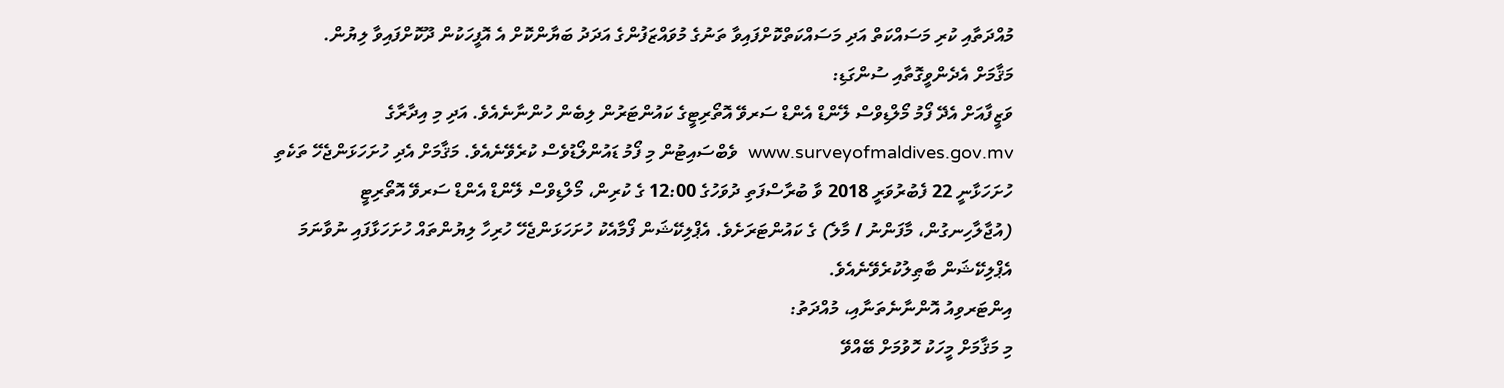މުއްދަތާއި ކުރި މަސައްކަތް އަދި މަސައްކަތްކޮށްފައިވާ ތަނުގެ މުވައްޒަފުންގެ އަދަދު ބަޔާންކޮށް އެ އޮފީހަކުން ދޫކޮށްފައިވާ ލިޔުން.
މަޤާމަށް އެދެންވީގޮތާއި ސުންގަޑި:
ވަޒީފާއަށް އެދޭ ފޯމު މޯލްޑިވްސް ލޭންޑް އެންޑް ސަރވޭ އޮތޯރިޓީގެ ކައުންޓަރުން ލިބެން ހުންނާނެއެވެ. އަދި މި އިދާރާގެ www.surveyofmaldives.gov.mv  ވެބްސައިޓުން މި ފޯމު ޑައުންލޯޑުވެސް ކުރެވޭނެއެވެ. މަޤާމަށް އެދި ހުށަހަޅަންޖެހޭ ތަކެތި ހުށަހަޅާނީ 22 ފެބުރުވަރީ 2018 ވާ ބުރާސްފަތި ދުވަހުގެ 12:00 ގެ ކުރިން، މޯލްޑިވްސް ލޭންޑް އެންޑް ސަރވޭ އޮތޯރިޓީ (އުޖާލާހިނގުން، މާފަންނު / މާލެ) ގެ ކައުންޓަރަށެވެ. އެޕްލިކޭޝަން ފޯމާއެކު ހުށަހަޅަންޖެހޭ ހުރިހާ ލިޔުންތައް ހުށަހަޅާފައި ނުވާނަމަ އެޕްލިކޭޝަން ބާޠިލުކުރެވޭނެއެވެ.
އިންޓަރވިއު އޮންނާނެތަނާއި، މުއްދަތު:
މި މަޤާމަށް މީހަކު ހޮވުމަށް ބޭއްވޭ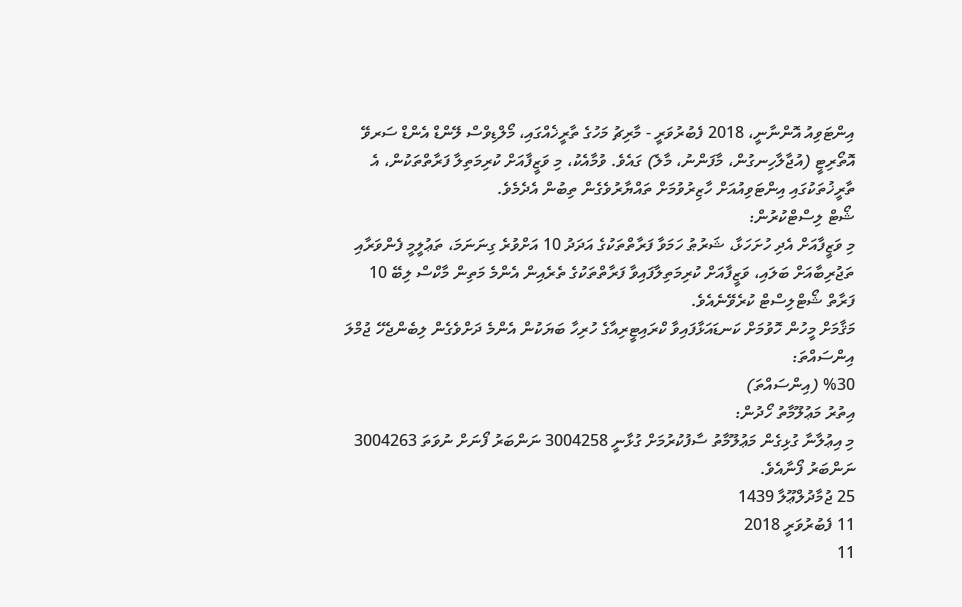އިންޓަވިއު އޮންނާނީ، 2018 ފެބުރުވަރީ - މާރިޗު މަހުގެ ތާރީޚެއްގައި، މޯލްޑިވްސް ލޭންޑް އެންޑް ސަރވޭ އޮތޯރިޓީ (އުޖާލާހިނގުން، މާފަންނު، މާލެ) ގައެވެ. ވުމާއެކު، މި ވަޒީފާއަށް ކުރިމަތިލާ ފަރާތްތަކުން، އެ ތާރީޚުތަކުގައި އިންޓަވިއުއަށް ހާޒިރުވުމަށް ތައްޔާރުވެގެން ތިބުން އެދެމެވެ.
ޝޯޓް ލިސްޓްކުރުން:
މި ވަޒީފާއަށް އެދި ހުށަހަޅާ، ޝަރުޠު ހަމަވާ ފަރާތްތަކުގެ އަދަދު 10 އަށްވުރެ ގިނަނަމަ، ތަޢުލީމީ ފެންވަރާއި ތަޖުރިބާއަށް ބަލައި، ވަޒީފާއަށް ކުރިމަތިލާފައިވާ ފަރާތްތަކުގެ ތެރެއިން އެންމެ މަތިން މާކްސް ލިބޭ 10 ފަރާތް ޝޯޓްލިސްޓް ކުރެވޭނެއެވެ.
މަޤާމަށް މީހުން ހޮވުމަށް ކަނޑައަޅާފައިވާ ކްރައިޓީރިއާގެ ހުރިހާ ބަޔަކުން އެންމެ ދަށްވެގެން ލިބެންޖެހޭ ޖުމްލަ އިންސައްތަ:
%30 (އިންސައްތަ)
އިތުރު މަޢުލޫމާތު ހޯދުން:
މި އިޢުލާނާ ގުޅިގެން މަޢުލޫމާތު ސާފުކުރުމަށް ގުޅާނީ 3004258 ނަންބަރު ފޯނަށް ނުވަތަ 3004263 ނަންބަރު ފޯނާއެވެ.
25 ޖުމާދުލްޢޫލާ 1439
11 ފެބުރުވަރީ 2018
11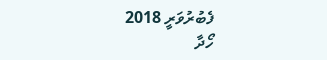ފެބުރުވަރީ 2018
ހޯދާ